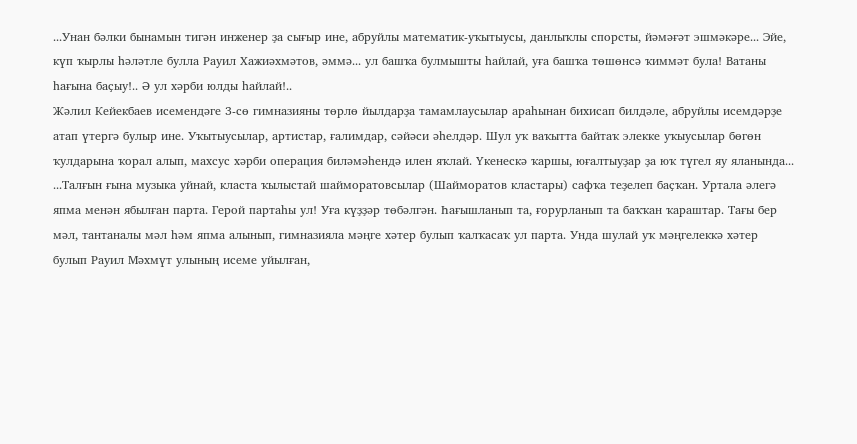...Унан бәлки бынамын тигән инженер ҙа сығыр ине, абруйлы математик-уҡытыусы, данлыҡлы спорсты, йәмәғәт эшмәкәре... Эйе, күп ҡырлы һәләтле булла Рауил Хажиәхмәтов, әммә... ул башҡа булмышты һайлай, уға башҡа төшөнсә ҡиммәт була! Ватаны һағына баҫыу!.. Ә ул хәрби юлды һайлай!..
Жәлил Кейекбаев исемендәге 3-сө гимназияны төрлө йылдарҙа тамамлаусылар араһынан бихисап билдәле, абруйлы исемдәрҙе атап үтергә булыр ине. Уҡытыусылар, артистар, ғалимдар, сәйәси әһелдәр. Шул уҡ ваҡытта байтаҡ элекке уҡыусылар бөгөн ҡулдарына ҡорал алып, махсус хәрби операция биләмәһендә илен яҡлай. Үкенескә ҡаршы, юғалтыуҙар ҙа юҡ түгел яу яланында...
...Талғын ғына музыка уйнай, класта ҡылыстай шайморатовсылар (Шайморатов кластары) сафҡа теҙелеп баҫҡан. Уртала әлегә япма менән ябылған парта. Герой партаһы ул! Уға күҙҙәр төбәлгән. Һағышланып та, ғорурланып та баҡҡан ҡараштар. Тағы бер мәл, тантаналы мәл һәм япма алынып, гимназияла мәңге хәтер булып ҡалҡасаҡ ул парта. Унда шулай уҡ мәңгелеккә хәтер булып Рауил Мәхмүт улының исеме уйылған,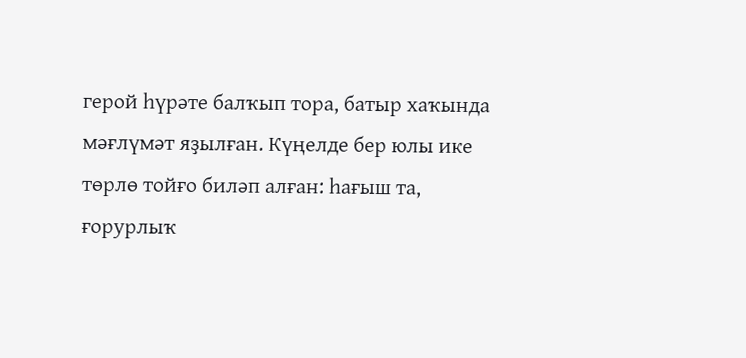герой һүрәте балҡып тора, батыр хаҡында мәғлүмәт яҙылған. Күңелде бер юлы ике төрлө тойғо биләп алған: һағыш та, ғорурлыҡ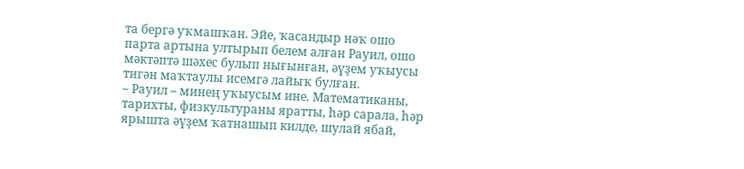та бергә уҡмашҡан. Эйе, ҡасандыр нәҡ ошо парта артына ултырып белем алған Рауил, ошо мәктәптә шәхес булып нығынған, әүҙем уҡыусы тигән маҡтаулы исемгә лайыҡ булған.
– Рауил – минең уҡыусым ине. Математиканы, тарихты, физкультураны яратты, һәр сарала, һәр ярышта әүҙем ҡатнашып килде, шулай ябай,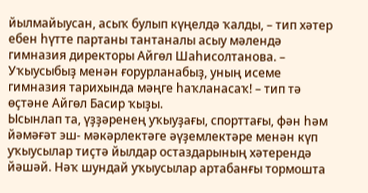йылмайыусан, асыҡ булып күңелдә ҡалды, – тип хәтер ебен һүтте партаны тантаналы асыу мәлендә гимназия директоры Айгөл Шаһисолтанова. – Уҡыусыбыҙ менән ғорурланабыҙ, уның исеме гимназия тарихында мәңге һаҡланасаҡ! – тип тә өҫтәне Айгөл Басир ҡыҙы.
Ысынлап та, үҙҙәренең уҡыуҙағы, спорттағы, фән һәм йәмәғәт эш- мәкәрлектәге әүҙемлектәре менән күп уҡыусылар тиҫтә йылдар остаздарының хәтерендә йәшәй. Нәҡ шундай уҡыусылар артабанғы тормошта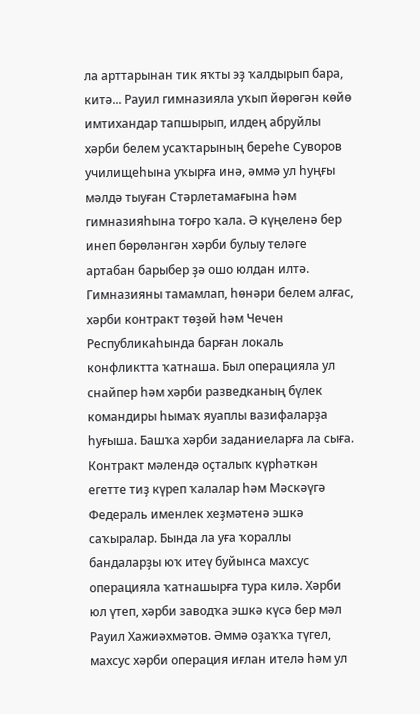ла арттарынан тик яҡты эҙ ҡалдырып бара, китә... Рауил гимназияла уҡып йөрөгән көйө имтихандар тапшырып, илдең абруйлы хәрби белем усаҡтарының береһе Суворов училищеһына уҡырға инә, әммә ул һуңғы мәлдә тыуған Стәрлетамағына һәм гимназияһына тоғро ҡала. Ә күңеленә бер инеп бөрөләнгән хәрби булыу теләге артабан барыбер ҙә ошо юлдан илтә. Гимназияны тамамлап, һөнәри белем алғас, хәрби контракт төҙөй һәм Чечен Республикаһында барған локаль конфликтта ҡатнаша. Был операцияла ул снайпер һәм хәрби разведканың бүлек командиры һымаҡ яуаплы вазифаларҙа һуғыша. Башҡа хәрби заданиеларға ла сыға. Контракт мәлендә оҫталыҡ күрһәткән егетте тиҙ күреп ҡалалар һәм Мәскәүгә Федераль именлек хеҙмәтенә эшкә саҡыралар. Бында ла уға ҡораллы бандаларҙы юҡ итеү буйынса махсус операцияла ҡатнашырға тура килә. Хәрби юл үтеп, хәрби заводҡа эшкә күсә бер мәл Рауил Хажиәхмәтов. Әммә оҙаҡҡа түгел, махсус хәрби операция иғлан ителә һәм ул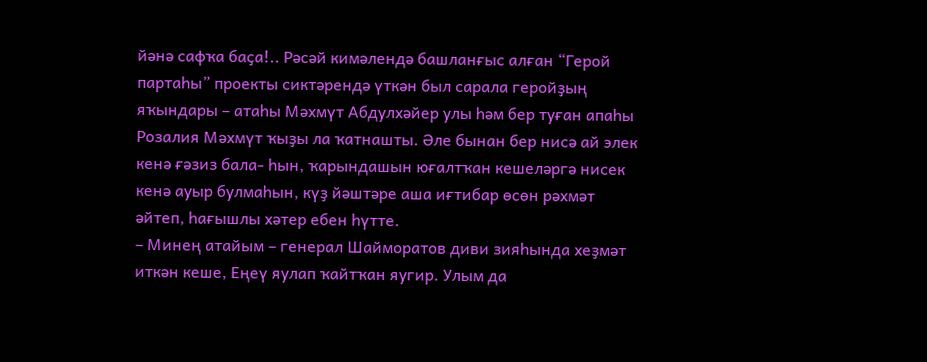йәнә сафҡа баҫа!.. Рәсәй кимәлендә башланғыс алған “Герой партаһы” проекты сиктәрендә үткән был сарала геройҙың яҡындары – атаһы Мәхмүт Абдулхәйер улы һәм бер туған апаһы Розалия Мәхмүт ҡыҙы ла ҡатнашты. Әле бынан бер нисә ай элек кенә ғәзиз бала- һын, ҡарындашын юғалтҡан кешеләргә нисек кенә ауыр булмаһын, күҙ йәштәре аша иғтибар өсөн рәхмәт әйтеп, һағышлы хәтер ебен һүтте.
– Минең атайым – генерал Шайморатов диви зияһында хеҙмәт иткән кеше, Еңеү яулап ҡайтҡан яугир. Улым да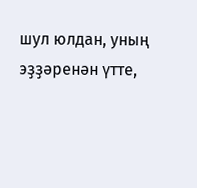шул юлдан, уның эҙҙәренән үтте,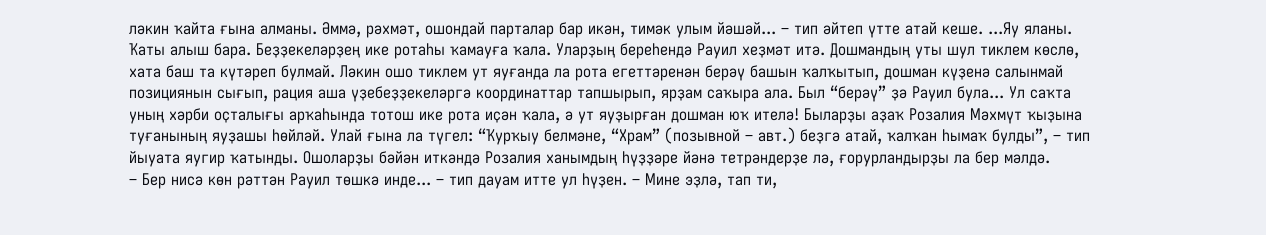ләкин ҡайта ғына алманы. Әммә, рәхмәт, ошондай парталар бар икән, тимәк улым йәшәй... – тип әйтеп үтте атай кеше. ...Яу яланы. Ҡаты алыш бара. Беҙҙекеләрҙең ике ротаһы ҡамауға ҡала. Уларҙың береһендә Рауил хеҙмәт итә. Дошмандың уты шул тиклем көслө, хата баш та күтәреп булмай. Ләкин ошо тиклем ут яуғанда ла рота егеттәренән берәү башын ҡалҡытып, дошман күҙенә салынмай позициянын сығып, рация аша үҙебеҙҙекеләргә координаттар тапшырып, ярҙам саҡыра ала. Был “берәү” ҙә Рауил була... Ул саҡта уның хәрби оҫталығы арҡаһында тотош ике рота иҫән ҡала, ә ут яуҙырған дошман юҡ ителә! Быларҙы аҙаҡ Розалия Мәхмүт ҡыҙына туғанының яуҙашы һөйләй. Улай ғына ла түгел: “Ҡурҡыу белмәне, “Храм” (позывной – авт.) беҙгә атай, ҡалҡан һымаҡ булды”, – тип йыуата яугир ҡатынды. Ошоларҙы бәйән иткәндә Розалия ханымдың һүҙҙәре йәнә тетрәндерҙе лә, ғорурландырҙы ла бер мәлдә.
– Бер нисә көн рәттән Рауил төшкә инде... – тип дауам итте ул һүҙен. – Мине эҙлә, тап ти,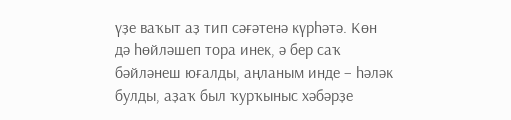үҙе ваҡыт аҙ тип сәғәтенә күрһәтә. Көн дә һөйләшеп тора инек, ә бер саҡ бәйләнеш юғалды, аңланым инде – һәләк булды, аҙаҡ был ҡурҡыныс хәбәрҙе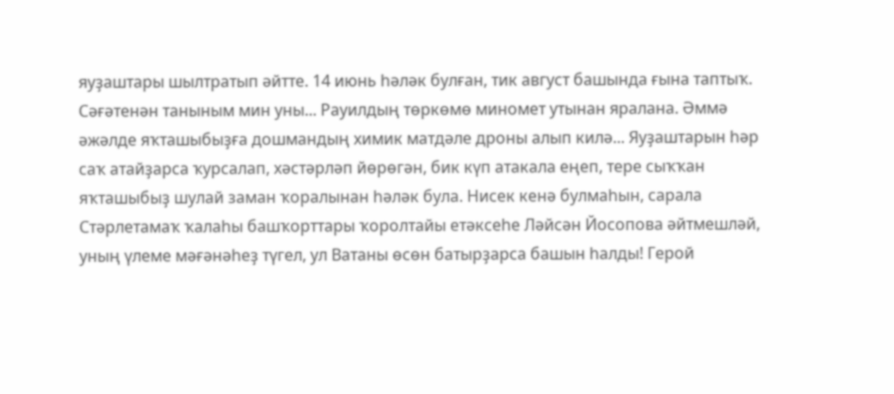яуҙаштары шылтратып әйтте. 14 июнь һәләк булған, тик август башында ғына таптыҡ. Сәғәтенән таныным мин уны... Рауилдың төркөмө миномет утынан яралана. Әммә әжәлде яҡташыбыҙға дошмандың химик матдәле дроны алып килә... Яуҙаштарын һәр саҡ атайҙарса ҡурсалап, хәстәрләп йөрөгән, бик күп атакала еңеп, тере сыҡҡан яҡташыбыҙ шулай заман ҡоралынан һәләк була. Нисек кенә булмаһын, сарала Стәрлетамаҡ ҡалаһы башҡорттары ҡоролтайы етәксеһе Ләйсән Йосопова әйтмешләй, уның үлеме мәғәнәһеҙ түгел, ул Ватаны өсөн батырҙарса башын һалды! Герой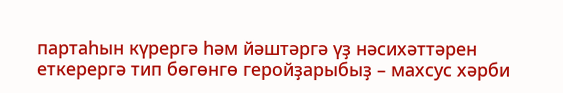партаһын күрергә һәм йәштәргә үҙ нәсихәттәрен еткерергә тип бөгөнгө геройҙарыбыҙ – махсус хәрби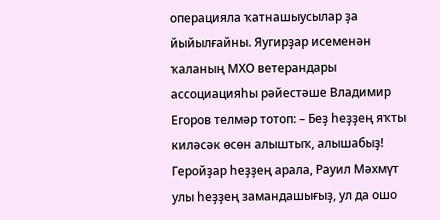операцияла ҡатнашыусылар ҙа йыйылғайны. Яугирҙар исеменән ҡаланың МХО ветерандары ассоциацияһы рәйестәше Владимир Егоров телмәр тотоп: – Беҙ һеҙҙең яҡты киләсәк өсөн алыштыҡ, алышабыҙ! Геройҙар һеҙҙең арала, Рауил Мәхмүт улы һеҙҙең замандашығыҙ, ул да ошо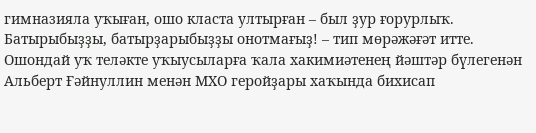гимназияла уҡыған, ошо класта ултырған – был ҙур ғорурлыҡ. Батырыбыҙҙы, батырҙарыбыҙҙы онотмағыҙ! – тип мөрәжәғәт итте. Ошондай уҡ теләкте уҡыусыларға ҡала хакимиәтенең йәштәр бүлегенән Альберт Ғәйнуллин менән МХО геройҙары хаҡында бихисап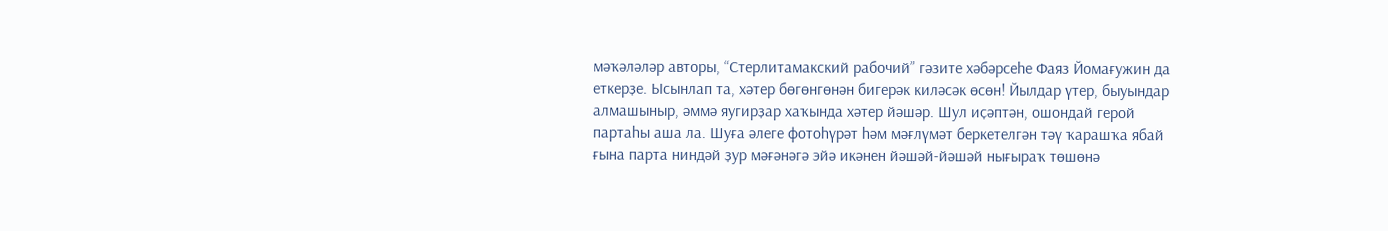мәҡәләләр авторы, “Стерлитамакский рабочий” гәзите хәбәрсеһе Фаяз Йомағужин да еткерҙе. Ысынлап та, хәтер бөгөнгөнән бигерәк киләсәк өсөн! Йылдар үтер, быуындар алмашыныр, әммә яугирҙар хаҡында хәтер йәшәр. Шул иҫәптән, ошондай герой партаһы аша ла. Шуға әлеге фотоһүрәт һәм мәғлүмәт беркетелгән тәү ҡарашҡа ябай ғына парта ниндәй ҙур мәғәнәгә эйә икәнен йәшәй-йәшәй нығыраҡ төшөнә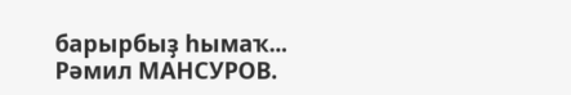барырбыҙ һымаҡ...
Рәмил МАНСУРОВ.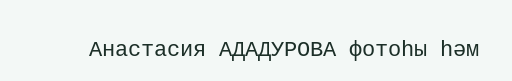Анастасия АДАДУРОВА фотоһы һәм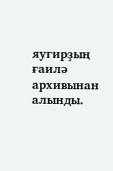яугирҙың ғаилә архивынан алынды.